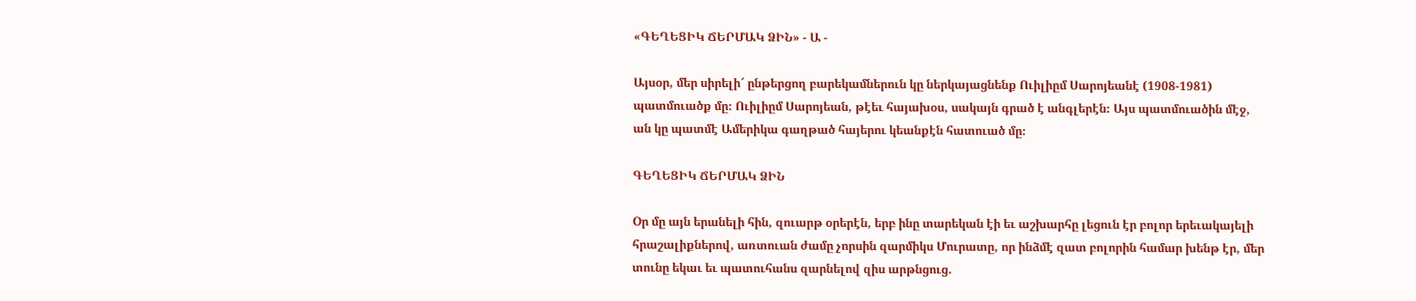«ԳԵՂԵՑԻԿ ՃԵՐՄԱԿ ՁԻՆ» - Ա -

Այսօր, մեր սիրելի՜ ընթերցող բարեկամներուն կը ներկայացնենք Ուիլիըմ Սարոյեանէ (1908-1981) պատմուածք մը։ Ուիլիըմ Սարոյեան, թէեւ հայախօս, սակայն գրած է անգլերէն։ Այս պատմուածին մէջ, ան կը պատմէ Ամերիկա գաղթած հայերու կեանքէն հատուած մը։

ԳԵՂԵՑԻԿ ՃԵՐՄԱԿ ՁԻՆ

Օր մը այն երանելի հին, զուարթ օրերէն, երբ ինը տարեկան էի եւ աշխարհը լեցուն էր բոլոր երեւակայելի հրաշալիքներով, առտուան ժամը չորսին զարմիկս Մուրատը, որ ինձմէ զատ բոլորին համար խենթ էր, մեր տունը եկաւ եւ պատուհանս զարնելով զիս արթնցուց.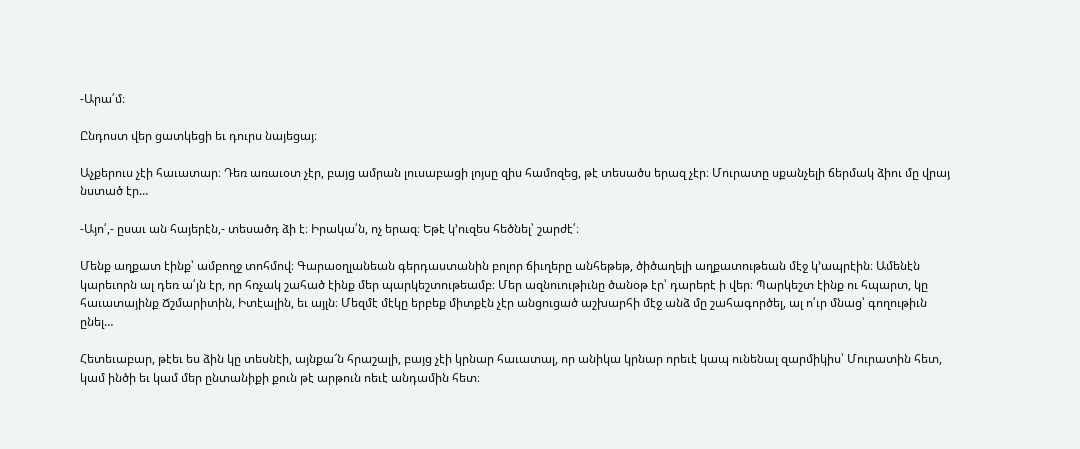-Արա՛մ։

Ընդոստ վեր ցատկեցի եւ դուրս նայեցայ։

Աչքերուս չէի հաւատար։ Դեռ առաւօտ չէր, բայց ամրան լուսաբացի լոյսը զիս համոզեց, թէ տեսածս երազ չէր։ Մուրատը սքանչելի ճերմակ ձիու մը վրայ նստած էր…

-Այո՛,- ըսաւ ան հայերէն,- տեսածդ ձի է։ Իրակա՛ն, ոչ երազ։ Եթէ կ՚ուզես հեծնել՝ շարժէ՛։

Մենք աղքատ էինք՝ ամբողջ տոհմով։ Գարաօղլանեան գերդաստանին բոլոր ճիւղերը անհեթեթ, ծիծաղելի աղքատութեան մէջ կ՚ապրէին։ Ամենէն կարեւորն ալ դեռ ա՛յն էր, որ հռչակ շահած էինք մեր պարկեշտութեամբ։ Մեր ազնուութիւնը ծանօթ էր՝ դարերէ ի վեր։ Պարկեշտ էինք ու հպարտ, կը հաւատայինք Ճշմարիտին, Իտէալին, եւ այլն։ Մեզմէ մէկը երբեք միտքէն չէր անցուցած աշխարհի մէջ անձ մը շահագործել, ալ ո՛ւր մնաց՝ գողութիւն ընել…

Հետեւաբար, թէեւ ես ձին կը տեսնէի, այնքա՜ն հրաշալի, բայց չէի կրնար հաւատալ, որ անիկա կրնար որեւէ կապ ունենալ զարմիկիս՝ Մուրատին հետ, կամ ինծի եւ կամ մեր ընտանիքի քուն թէ արթուն ոեւէ անդամին հետ։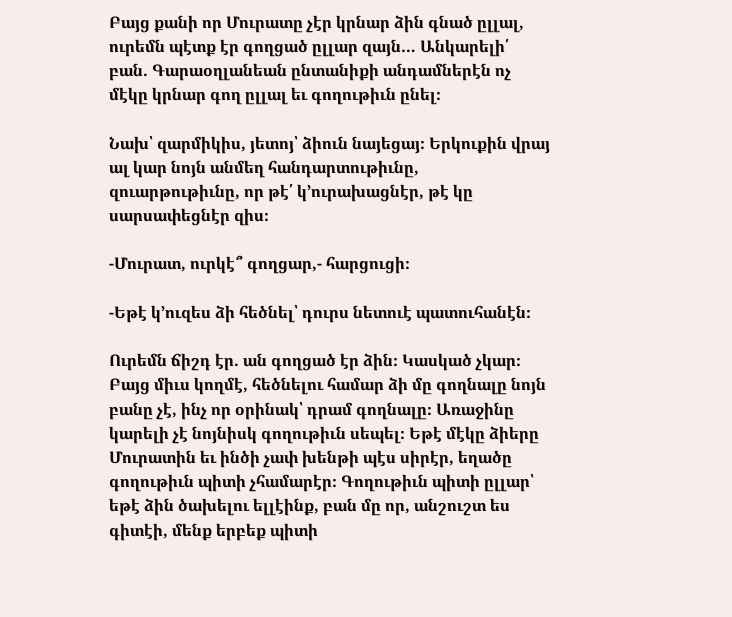Բայց քանի որ Մուրատը չէր կրնար ձին գնած ըլլալ, ուրեմն պէտք էր գողցած ըլլար զայն… Անկարելի՛ բան. Գարաօղլանեան ընտանիքի անդամներէն ոչ մէկը կրնար գող ըլլալ եւ գողութիւն ընել։

Նախ՝ զարմիկիս, յետոյ՝ ձիուն նայեցայ։ Երկուքին վրայ ալ կար նոյն անմեղ հանդարտութիւնը, զուարթութիւնը, որ թէ՛ կ՚ուրախացնէր, թէ կը սարսափեցնէր զիս։

-Մուրատ, ուրկէ՞ գողցար,- հարցուցի։

-Եթէ կ՚ուզես ձի հեծնել՝ դուրս նետուէ պատուհանէն։

Ուրեմն ճիշդ էր. ան գողցած էր ձին։ Կասկած չկար։ Բայց միւս կողմէ, հեծնելու համար ձի մը գողնալը նոյն բանը չէ, ինչ որ օրինակ՝ դրամ գողնալը։ Առաջինը կարելի չէ նոյնիսկ գողութիւն սեպել։ Եթէ մէկը ձիերը Մուրատին եւ ինծի չափ խենթի պէս սիրէր, եղածը գողութիւն պիտի չհամարէր։ Գողութիւն պիտի ըլլար՝ եթէ ձին ծախելու ելլէինք, բան մը որ, անշուշտ ես գիտէի, մենք երբեք պիտի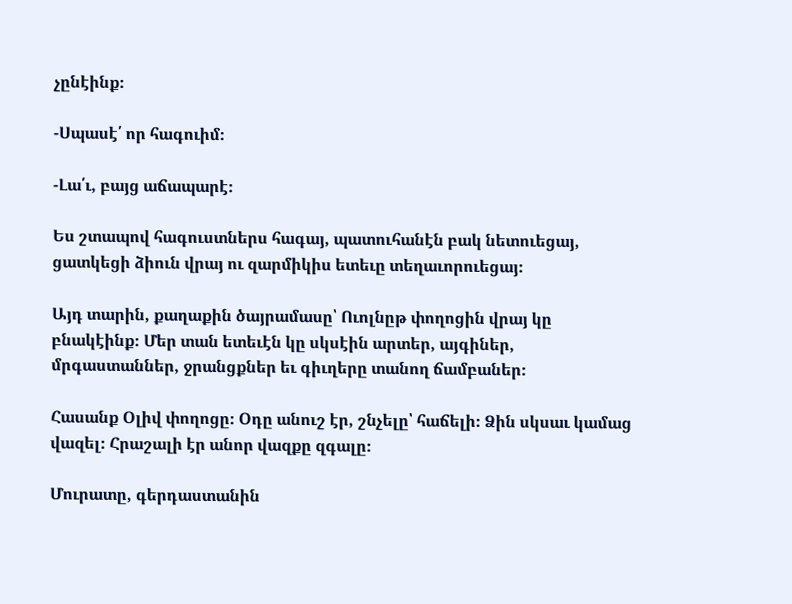չընէինք։

-Սպասէ՛ որ հագուիմ։

-Լա՛ւ, բայց աճապարէ։

Ես շտապով հագուստներս հագայ, պատուհանէն բակ նետուեցայ, ցատկեցի ձիուն վրայ ու զարմիկիս ետեւը տեղաւորուեցայ։

Այդ տարին, քաղաքին ծայրամասը՝ Ուոլնըթ փողոցին վրայ կը բնակէինք։ Մեր տան ետեւէն կը սկսէին արտեր, այգիներ, մրգաստաններ, ջրանցքներ եւ գիւղերը տանող ճամբաներ։

Հասանք Օլիվ փողոցը։ Օդը անուշ էր, շնչելը՝ հաճելի։ Ձին սկսաւ կամաց վազել։ Հրաշալի էր անոր վազքը զգալը։

Մուրատը, գերդաստանին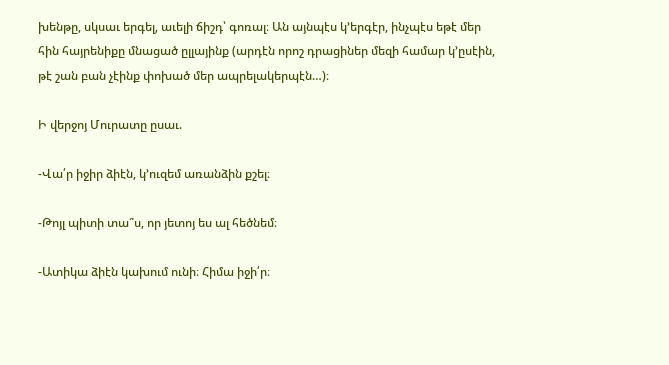խենթը, սկսաւ երգել, աւելի ճիշդ՝ գոռալ։ Ան այնպէս կ՚երգէր, ինչպէս եթէ մեր հին հայրենիքը մնացած ըլլայինք (արդէն որոշ դրացիներ մեզի համար կ՚ըսէին, թէ շան բան չէինք փոխած մեր ապրելակերպէն…)։

Ի վերջոյ Մուրատը ըսաւ.

-Վա՛ր իջիր ձիէն, կ՚ուզեմ առանձին քշել։

-Թոյլ պիտի տա՞ս, որ յետոյ ես ալ հեծնեմ։

-Ատիկա ձիէն կախում ունի։ Հիմա իջի՛ր։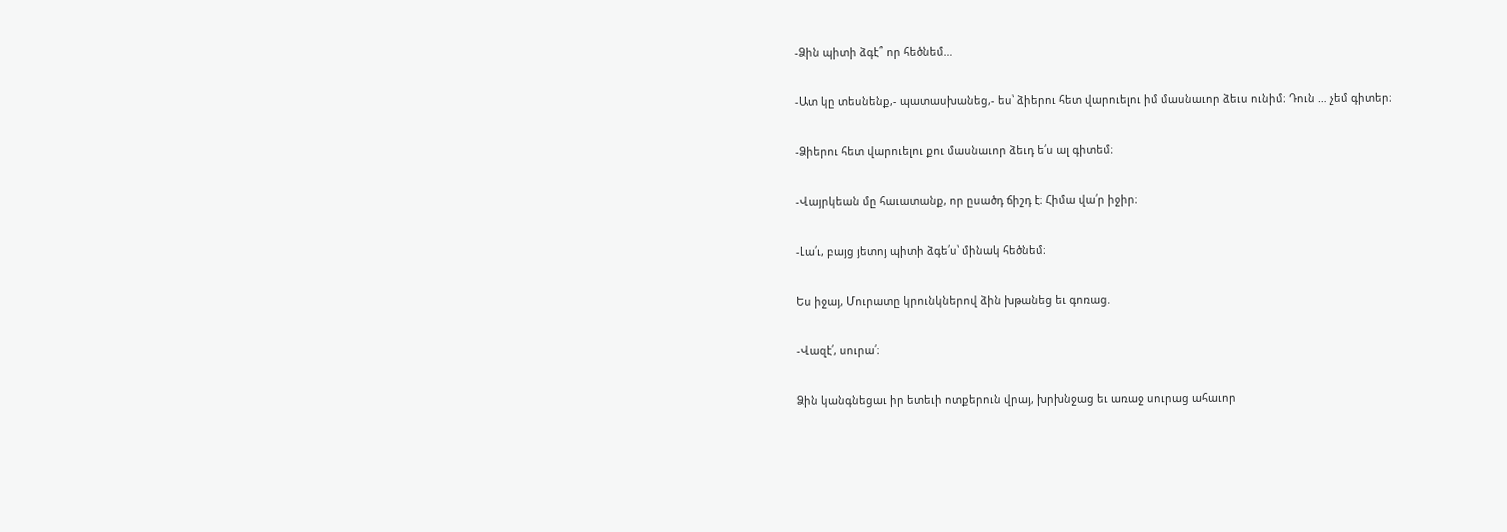-Ձին պիտի ձգէ՞ որ հեծնեմ…

-Ատ կը տեսնենք,- պատասխանեց,- ես՝ ձիերու հետ վարուելու իմ մասնաւոր ձեւս ունիմ։ Դուն … չեմ գիտեր։

-Ձիերու հետ վարուելու քու մասնաւոր ձեւդ ե՛ս ալ գիտեմ։

-Վայրկեան մը հաւատանք, որ ըսածդ ճիշդ է։ Հիմա վա՛ր իջիր։

-Լա՛ւ, բայց յետոյ պիտի ձգե՛ս՝ մինակ հեծնեմ։

Ես իջայ, Մուրատը կրունկներով ձին խթանեց եւ գոռաց.

-Վազէ՛, սուրա՛։

Ձին կանգնեցաւ իր ետեւի ոտքերուն վրայ, խրխնջաց եւ առաջ սուրաց ահաւոր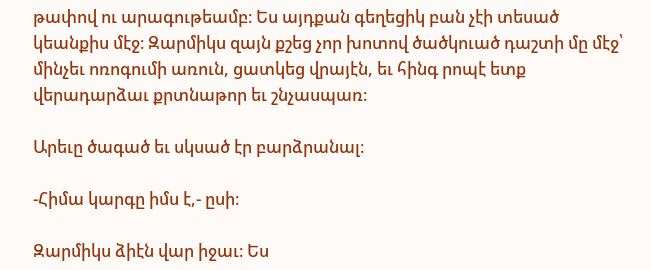թափով ու արագութեամբ։ Ես այդքան գեղեցիկ բան չէի տեսած կեանքիս մէջ։ Զարմիկս զայն քշեց չոր խոտով ծածկուած դաշտի մը մէջ՝ մինչեւ ոռոգումի առուն, ցատկեց վրայէն, եւ հինգ րոպէ ետք վերադարձաւ քրտնաթոր եւ շնչասպառ։

Արեւը ծագած եւ սկսած էր բարձրանալ։

-Հիմա կարգը իմս է,- ըսի։

Զարմիկս ձիէն վար իջաւ։ Ես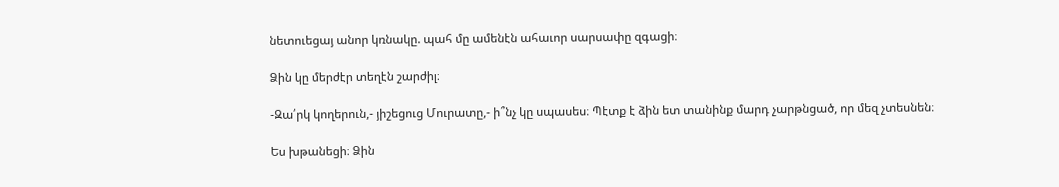նետուեցայ անոր կռնակը. պահ մը ամենէն ահաւոր սարսափը զգացի։

Ձին կը մերժէր տեղէն շարժիլ։

-Զա՛րկ կողերուն,- յիշեցուց Մուրատը,- ի՞նչ կը սպասես։ Պէտք է ձին ետ տանինք մարդ չարթնցած, որ մեզ չտեսնեն։

Ես խթանեցի։ Ձին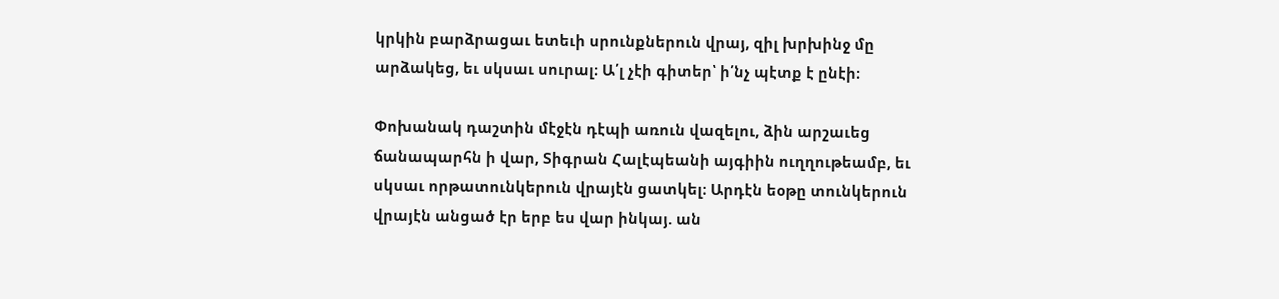կրկին բարձրացաւ ետեւի սրունքներուն վրայ, զիլ խրխինջ մը արձակեց, եւ սկսաւ սուրալ։ Ա՛լ չէի գիտեր՝ ի՛նչ պէտք է ընէի։

Փոխանակ դաշտին մէջէն դէպի առուն վազելու, ձին արշաւեց ճանապարհն ի վար, Տիգրան Հալէպեանի այգիին ուղղութեամբ, եւ սկսաւ որթատունկերուն վրայէն ցատկել։ Արդէն եօթը տունկերուն վրայէն անցած էր երբ ես վար ինկայ. ան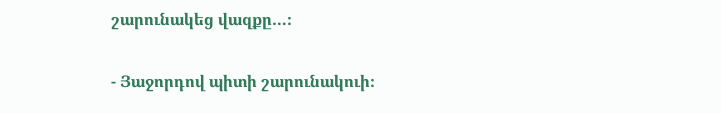շարունակեց վազքը…։

- Յաջորդով պիտի շարունակուի։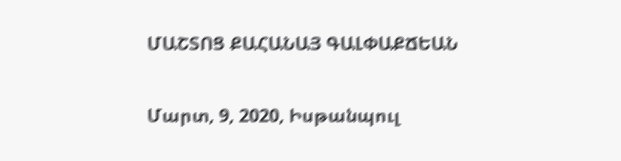ՄԱՇՏՈՑ ՔԱՀԱՆԱՅ ԳԱԼՓԱՔՃԵԱՆ

Մարտ, 9, 2020, Իսթանպուլ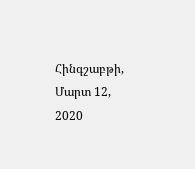Հինգշաբթի, Մարտ 12, 2020